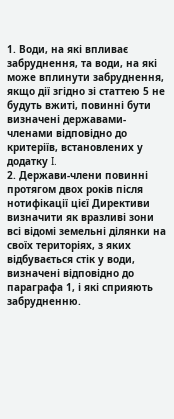1. Води, на які впливає забруднення, та води, на які може вплинути забруднення, якщо дії згідно зі статтею 5 не будуть вжиті, повинні бути визначені державами-членами відповідно до критеріїв, встановлених у додатку I.
2. Держави-члени повинні протягом двох років після нотифікації цієї Директиви визначити як вразливі зони всі відомі земельні ділянки на своїх територіях, з яких відбувається стік у води, визначені відповідно до параграфа 1, і які сприяють забрудненню.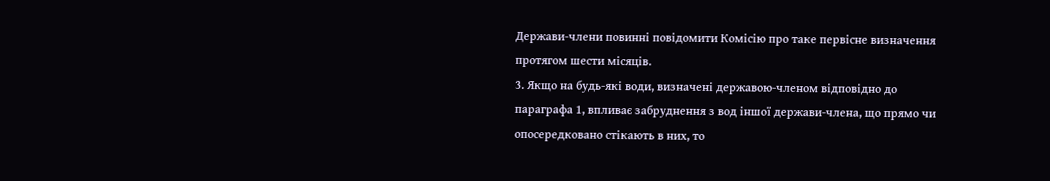Держави-члени повинні повідомити Комісію про таке первісне визначення протягом шести місяців.
3. Якщо на будь-які води, визначені державою-членом відповідно до параграфа 1, впливає забруднення з вод іншої держави-члена, що прямо чи опосередковано стікають в них, то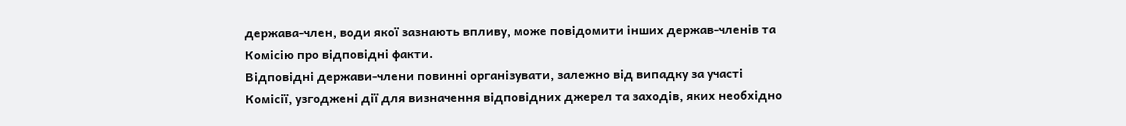держава-член, води якої зазнають впливу, може повідомити інших держав-членів та Комісію про відповідні факти.
Відповідні держави-члени повинні організувати, залежно від випадку за участі Комісії, узгоджені дії для визначення відповідних джерел та заходів, яких необхідно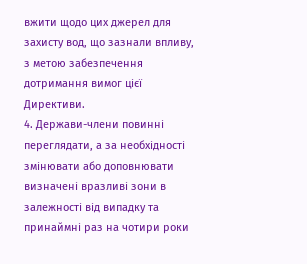вжити щодо цих джерел для захисту вод, що зазнали впливу, з метою забезпечення дотримання вимог цієї Директиви.
4. Держави-члени повинні переглядати, а за необхідності змінювати або доповнювати визначені вразливі зони в залежності від випадку та принаймні раз на чотири роки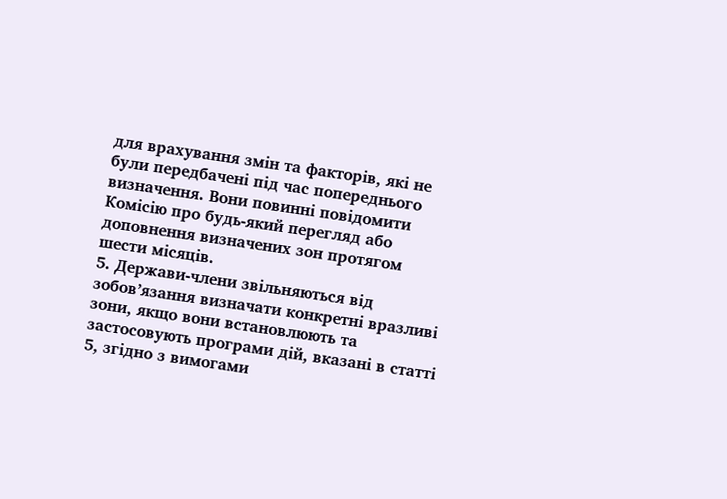для врахування змін та факторів, які не були передбачені під час попереднього визначення. Вони повинні повідомити Комісію про будь-який перегляд або доповнення визначених зон протягом шести місяців.
5. Держави-члени звільняються від зобов’язання визначати конкретні вразливі зони, якщо вони встановлюють та застосовують програми дій, вказані в статті 5, згідно з вимогами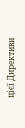цієї Директиви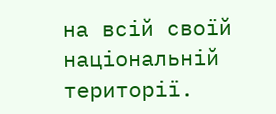на всій своїй національній території.